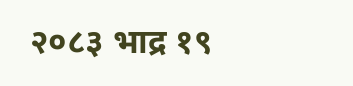२०८३ भाद्र १९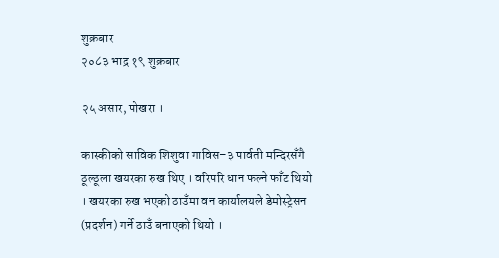शुक्रबार
२०८३ भाद्र १९ शुक्रबार

२५ असार, पोखरा ।

कास्कीको साविक शिशुवा गाविस–३ पार्वती मन्दिरसँगै ठूल्ठूला खयरका रुख थिए । वरिपरि धान फल्ने फाँट थियो । खयरका रुख भएको ठाउँमा वन कार्यालयले डेमोस्ट्रेसन (प्रदर्शन) गर्ने ठाउँ बनाएको थियो ।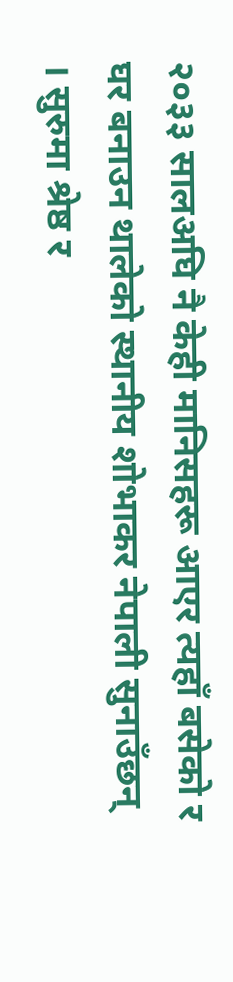२०३३ सालअघि नै केही मानिसहरू आएर त्यहाँ बसेको र घर बनाउन थालेको स्थानीय शोभाकर नेपाली सुनाउँछन् । सुरुमा श्रेष्ठ र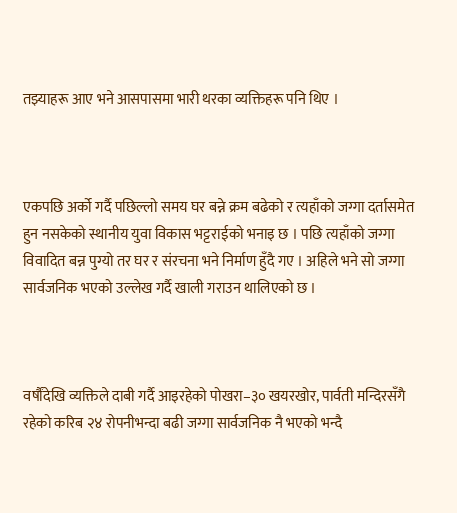तझ्याहरू आए भने आसपासमा भारी थरका व्यक्तिहरू पनि थिए ।



एकपछि अर्को गर्दै पछिल्लो समय घर बन्ने क्रम बढेको र त्यहाँको जग्गा दर्तासमेत हुन नसकेको स्थानीय युवा विकास भट्टराईको भनाइ छ । पछि त्यहाँको जग्गा विवादित बन्न पुग्यो तर घर र संरचना भने निर्माण हुँदै गए । अहिले भने सो जग्गा सार्वजनिक भएको उल्लेख गर्दै खाली गराउन थालिएको छ ।



वर्षौंदेखि व्यक्तिले दाबी गर्दै आइरहेको पोखरा–३० खयरखोर, पार्वती मन्दिरसँगै रहेको करिब २४ रोपनीभन्दा बढी जग्गा सार्वजनिक नै भएको भन्दै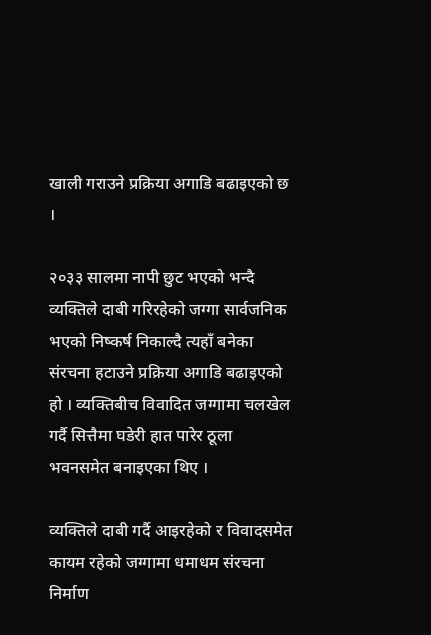खाली गराउने प्रक्रिया अगाडि बढाइएको छ ।

२०३३ सालमा नापी छुट भएको भन्दै व्यक्तिले दाबी गरिरहेको जग्गा सार्वजनिक भएको निष्कर्ष निकाल्दै त्यहाँ बनेका संरचना हटाउने प्रक्रिया अगाडि बढाइएको हो । व्यक्तिबीच विवादित जग्गामा चलखेल गर्दै सित्तैमा घडेरी हात पारेर ठूला भवनसमेत बनाइएका थिए ।

व्यक्तिले दाबी गर्दै आइरहेको र विवादसमेत कायम रहेको जग्गामा धमाधम संरचना निर्माण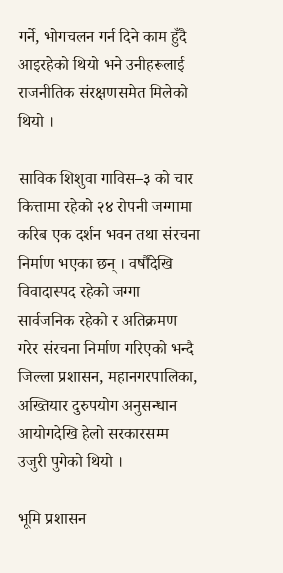गर्ने, भोगचलन गर्न दिने काम हुँदै आइरहेको थियो भने उनीहरूलाई राजनीतिक संरक्षणसमेत मिलेको थियो ।

साविक शिशुवा गाविस–३ को चार कित्तामा रहेको २४ रोपनी जग्गामा करिब एक दर्शन भवन तथा संरचना निर्माण भएका छन् । वर्षौंदेखि विवादास्पद रहेको जग्गा सार्वजनिक रहेको र अतिक्रमण गरेर संरचना निर्माण गरिएको भन्दै जिल्ला प्रशासन, महानगरपालिका, अख्तियार दुरुपयोग अनुसन्धान आयोगदेखि हेलो सरकारसम्म उजुरी पुगेको थियो ।

भूमि प्रशासन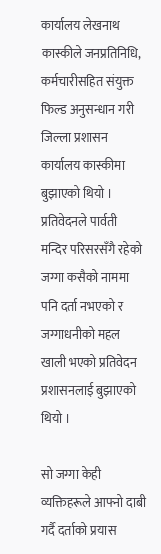कार्यालय लेखनाथ कास्कीले जनप्रतिनिधि, कर्मचारीसहित संयुक्त फिल्ड अनुसन्धान गरी जिल्ला प्रशासन कार्यालय कास्कीमा बुझाएको थियो । प्रतिवेदनले पार्वती मन्दिर परिसरसँगै रहेको जग्गा कसैको नाममा पनि दर्ता नभएको र जग्गाधनीको महल खाली भएको प्रतिवेदन प्रशासनलाई बुझाएको थियो ।

सो जग्गा केही व्यक्तिहरूले आफ्नो दाबी गर्दै दर्ताको प्रयास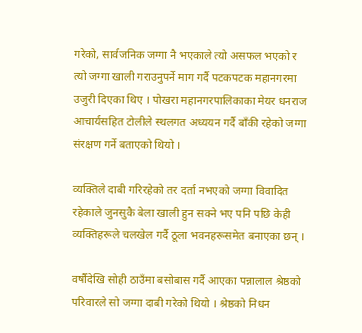गरेको, सार्वजनिक जग्गा नै भएकाले त्यो असफल भएको र त्यो जग्गा खाली गराउनुपर्ने माग गर्दै पटकपटक महानगरमा उजुरी दिएका थिए । पोखरा महानगरपालिकाका मेयर धनराज आचार्यसहित टोलीले स्थलगत अध्ययन गर्दै बाँकी रहेको जग्गा संरक्षण गर्ने बताएको थियो ।

व्यक्तिले दाबी गरिरहेको तर दर्ता नभएको जग्गा विवादित रहेकाले जुनसुकै बेला खाली हुन सक्ने भए पनि पछि केही व्यक्तिहरूले चलखेल गर्दै ठूला भवनहरूसमेत बनाएका छन् ।

वर्षौंदेखि सोही ठाउँमा बसोबास गर्दै आएका पन्नालाल श्रेष्ठको परिवारले सो जग्गा दाबी गरेको थियो । श्रेष्ठको निधन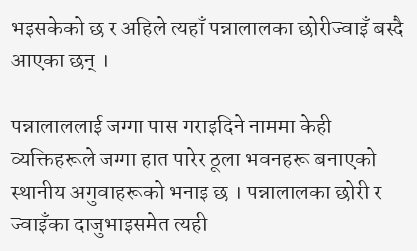भइसकेको छ र अहिले त्यहाँ पन्नालालका छोरीज्वाइँ बस्दै आएका छन् ।

पन्नालाललाई जग्गा पास गराइदिने नाममा केही व्यक्तिहरूले जग्गा हात पारेर ठूला भवनहरू बनाएको स्थानीय अगुवाहरूको भनाइ छ । पन्नालालका छोरी र ज्वाइँका दाजुभाइसमेत त्यही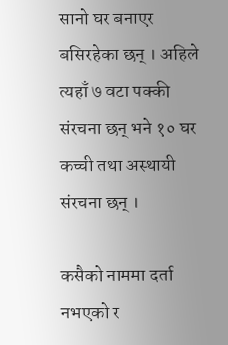सानो घर बनाएर बसिरहेका छन् । अहिले त्यहाँ ७ वटा पक्की संरचना छन् भने १० घर कच्ची तथा अस्थायी संरचना छन् ।

कसैको नाममा दर्ता नभएको र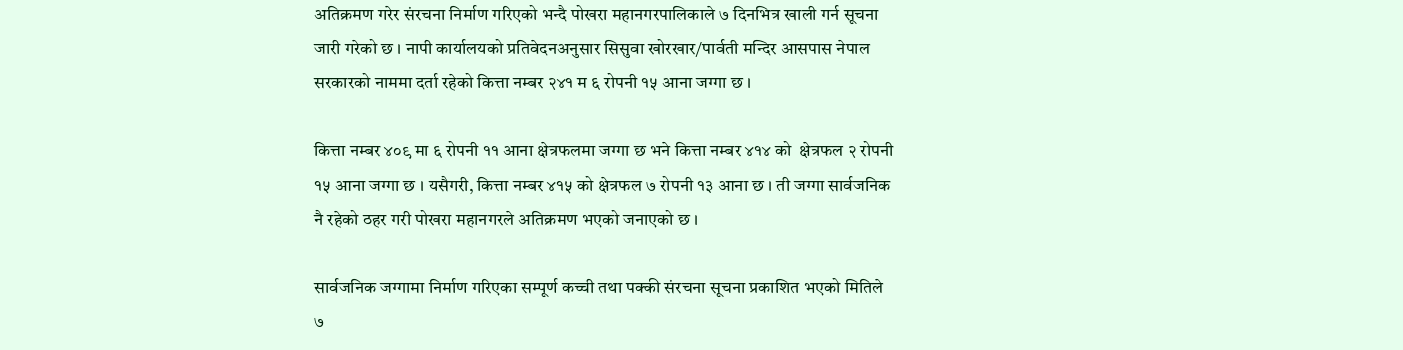अतिक्रमण गरेर संरचना निर्माण गरिएको भन्दै पोखरा महानगरपालिकाले ७ दिनभित्र खाली गर्न सूचना जारी गरेको छ । नापी कार्यालयको प्रतिवेदनअनुसार सिसुवा खोरखार/पार्वती मन्दिर आसपास नेपाल सरकारको नाममा दर्ता रहेको कित्ता नम्बर २४१ म ६ रोपनी १५ आना जग्गा छ ।

कित्ता नम्बर ४०९ मा ६ रोपनी ११ आना क्षेत्रफलमा जग्गा छ भने कित्ता नम्बर ४१४ को  क्षेत्रफल २ रोपनी १५ आना जग्गा छ । यसैगरी, कित्ता नम्बर ४१५ को क्षेत्रफल ७ रोपनी १३ आना छ । ती जग्गा सार्वजनिक नै रहेको ठहर गरी पोखरा महानगरले अतिक्रमण भएको जनाएको छ ।

सार्वजनिक जग्गामा निर्माण गरिएका सम्पूर्ण कच्ची तथा पक्की संरचना सूचना प्रकाशित भएको मितिले ७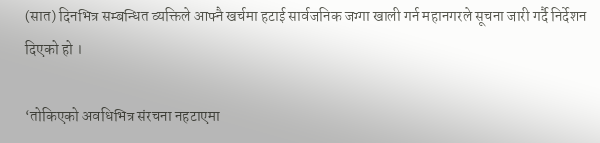(सात) दिनभित्र सम्बन्धित व्यक्तिले आफ्नै खर्चमा हटाई सार्वजनिक जग्गा खाली गर्न महानगरले सूचना जारी गर्दै निर्देशन दिएको हो ।

‘तोकिएको अवधिभित्र संरचना नहटाएमा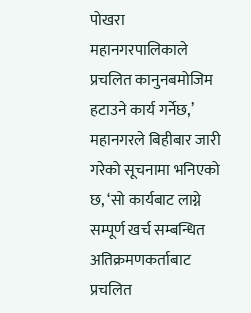पोखरा महानगरपालिकाले प्रचलित कानुनबमोजिम हटाउने कार्य गर्नेछ,’ महानगरले बिहीबार जारी गरेको सूचनामा भनिएको छ, ‘सो कार्यबाट लाग्ने सम्पूर्ण खर्च सम्बन्धित अतिक्रमणकर्ताबाट प्रचलित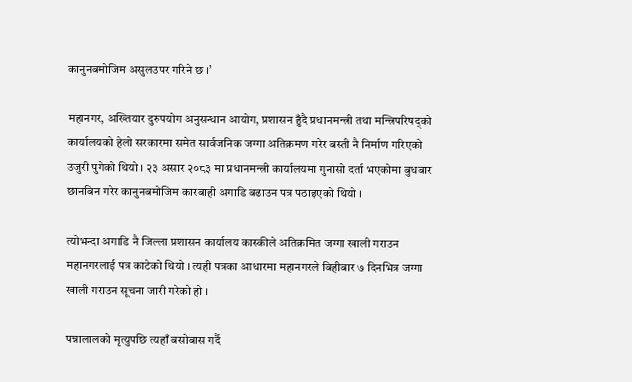कानुनबमोजिम असुलउपर गरिने छ ।’

महानगर, अख्तियार दुरुपयोग अनुसन्धान आयोग, प्रशासन हुँदै प्रधानमन्त्री तथा मन्त्रिपरिषद्को कार्यालयको हेलो सरकारमा समेत सार्वजनिक जग्गा अतिक्रमण गरेर बस्ती नै निर्माण गरिएको उजुरी पुगेको थियो । २३ असार २०८३ मा प्रधानमन्त्री कार्यालयमा गुनासो दर्ता भएकोमा बुधबार छानबिन गरेर कानुनबमोजिम कारबाही अगाडि बढाउन पत्र पठाइएको थियो ।

त्योभन्दा अगाडि नै जिल्ला प्रशासन कार्यालय कास्कीले अतिक्रमित जग्गा खाली गराउन महानगरलाई पत्र काटेको थियो । त्यही पत्रका आधारमा महानगरले बिहीबार ७ दिनभित्र जग्गा खाली गराउन सूचना जारी गरेको हो ।

पन्नालालको मृत्युपछि त्यहाँ बसोबास गर्दै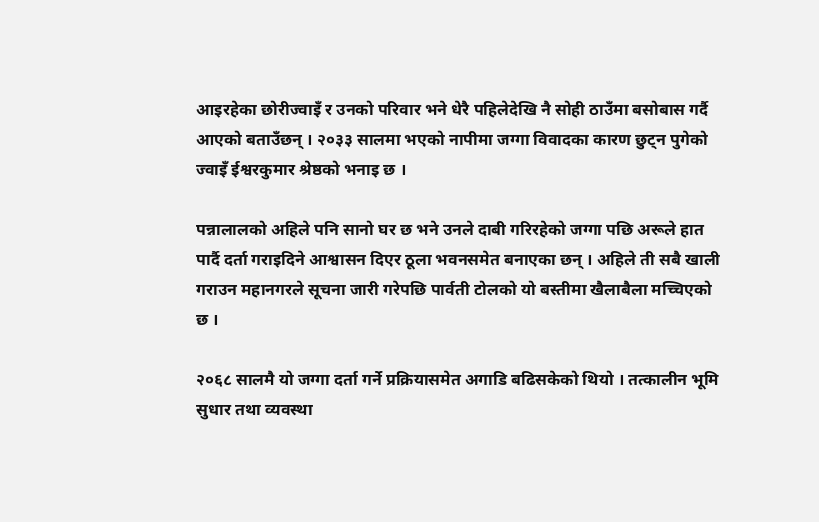आइरहेका छोरीज्वाइँ र उनको परिवार भने धेरै पहिलेदेखि नै सोही ठाउँमा बसोबास गर्दै आएको बताउँछन् । २०३३ सालमा भएको नापीमा जग्गा विवादका कारण छुट्न पुगेको ज्वाइँ ईश्वरकुमार श्रेष्ठको भनाइ छ ।

पन्नालालको अहिले पनि सानो घर छ भने उनले दाबी गरिरहेको जग्गा पछि अरूले हात पार्दै दर्ता गराइदिने आश्वासन दिएर ठूला भवनसमेत बनाएका छन् । अहिले ती सबै खाली गराउन महानगरले सूचना जारी गरेपछि पार्वती टोलको यो बस्तीमा खैलाबैला मच्चिएको छ ।

२०६८ सालमै यो जग्गा दर्ता गर्ने प्रक्रियासमेत अगाडि बढिसकेको थियो । तत्कालीन भूमि सुधार तथा व्यवस्था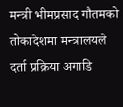मन्त्री भीमप्रसाद गौतमको तोकादेशमा मन्त्रालयले दर्ता प्रक्रिया अगाडि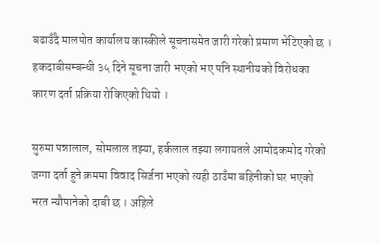बढाउँदै मालपोत कार्यालय कास्कीले सूचनासमेत जारी गरेको प्रमाण भेटिएको छ । हकदाबीसम्बन्धी ३५ दिने सूचना जारी भएको भए पनि स्थानीयको विरोधका कारण दर्ता प्रक्रिया रोकिएको थियो ।

सुरुमा पन्नालाल, सोमलाल तझ्या, हर्कलाल तझ्या लगायतले आमोदकमोद गरेको जग्गा दर्ता हुने क्रममा विवाद सिर्जना भएको त्यही ठाउँमा बहिनीको घर भएको भरत न्यौपानेको दाबी छ । अहिले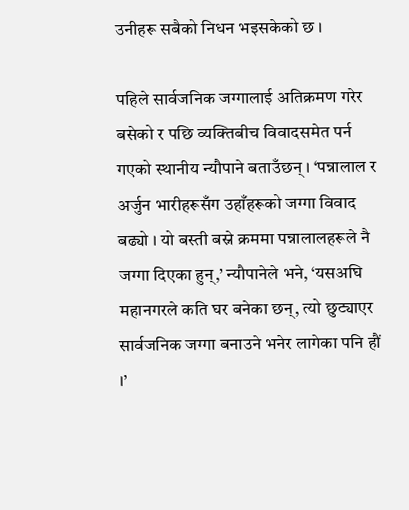उनीहरू सबैको निधन भइसकेको छ ।

पहिले सार्वजनिक जग्गालाई अतिक्रमण गरेर बसेको र पछि व्यक्तिबीच विवादसमेत पर्न गएको स्थानीय न्यौपाने बताउँछन् । ‘पन्नालाल र अर्जुन भारीहरूसँग उहाँहरूको जग्गा विवाद बढ्यो । यो बस्ती बस्ने क्रममा पन्नालालहरूले नै जग्गा दिएका हुन्,’ न्यौपानेले भने, ‘यसअघि महानगरले कति घर बनेका छन्, त्यो छुट्याएर सार्वजनिक जग्गा बनाउने भनेर लागेका पनि हौं ।’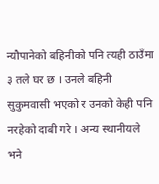न्यौपानेको बहिनीको पनि त्यही ठाउँमा ३ तले घर छ । उनले बहिनी सुकुमवासी भएको र उनको केही पनि नरहेको दाबी गरे । अन्य स्थानीयले भने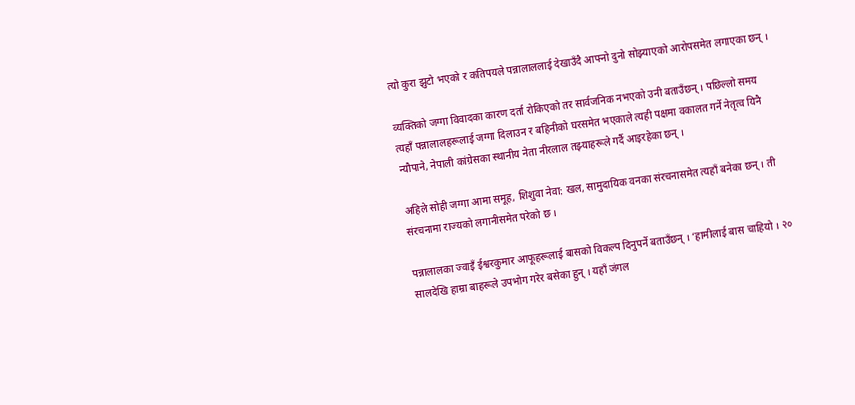त्यो कुरा झुटो भएको र कतिपयले पन्नालाललाई देखाउँदै आफ्नो दुनो सोझ्याएको आरोपसमेत लगाएका छन् ।

व्यक्तिको जग्गा विवादका कारण दर्ता रोकिएको तर सार्वजनिक नभएको उनी बताउँछन् । पछिल्लो समय त्यहाँ पन्नालालहरूलाई जग्गा दिलाउन र बहिनीको घरसमेत भएकाले त्यही पक्षमा वकालत गर्ने नेतृत्व यिनै न्यौपाने, नेपाली कांग्रेसका स्थानीय नेता नीरलाल तझ्याहरूले गर्दै आइरहेका छन् ।

अहिले सोही जग्गा आमा समूह, शिशुवा नेवा: खल, सामुदायिक वनका संरचनासमेत त्यहाँ बनेका छन् । ती संरचनामा राज्यको लगानीसमेत परेको छ ।

पन्नालालका ज्वाइँ ईश्वरकुमार आफूहरूलाई बासको विकल्प दिनुपर्ने बताउँछन् । ‘हामीलाई बास चाहियो । २० सालदेखि हाम्रा बाहरूले उपभोग गरेर बसेका हुन् । यहाँ जंगल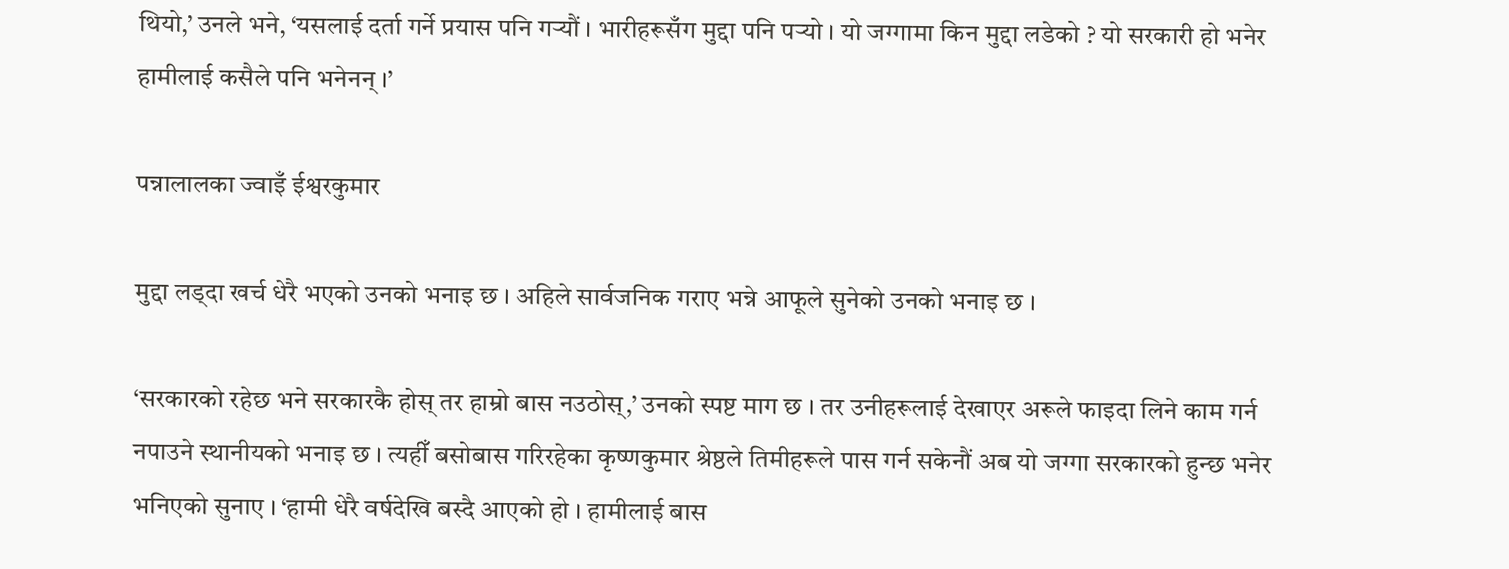थियो,’ उनले भने, ‘यसलाई दर्ता गर्ने प्रयास पनि गर्‍यौं । भारीहरूसँग मुद्दा पनि पर्‍यो । यो जग्गामा किन मुद्दा लडेको ? यो सरकारी हो भनेर हामीलाई कसैले पनि भनेनन् ।’

पन्नालालका ज्वाइँ ईश्वरकुमार

मुद्दा लड्दा खर्च धेरै भएको उनको भनाइ छ । अहिले सार्वजनिक गराए भन्ने आफूले सुनेको उनको भनाइ छ ।

‘सरकारको रहेछ भने सरकारकै होस् तर हाम्रो बास नउठोस्,’ उनको स्पष्ट माग छ । तर उनीहरूलाई देखाएर अरूले फाइदा लिने काम गर्न नपाउने स्थानीयको भनाइ छ । त्यहीँ बसोबास गरिरहेका कृष्णकुमार श्रेष्ठले तिमीहरूले पास गर्न सकेनौं अब यो जग्गा सरकारको हुन्छ भनेर भनिएको सुनाए । ‘हामी धेरै वर्षदेखि बस्दै आएको हो । हामीलाई बास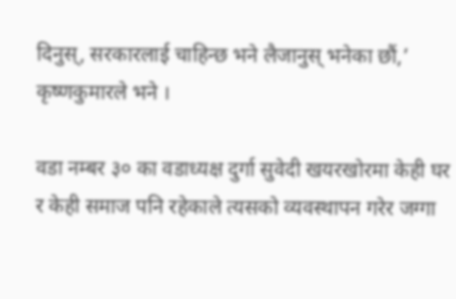दिनुस्, सरकारलाई चाहिन्छ भने लैजानुस् भनेका छौं,’ कृष्णकुमारले भने ।

वडा नम्बर ३० का वडाध्यक्ष दुर्गा सुवेदी खयरखोरमा केही घर र केही समाज पनि रहेकाले त्यसको व्यवस्थापन गरेर जग्गा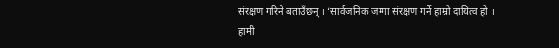संरक्षण गरिने बताउँछन् । ‘सार्वजनिक जग्गा संरक्षण गर्ने हाम्रो दायित्व हो । हामी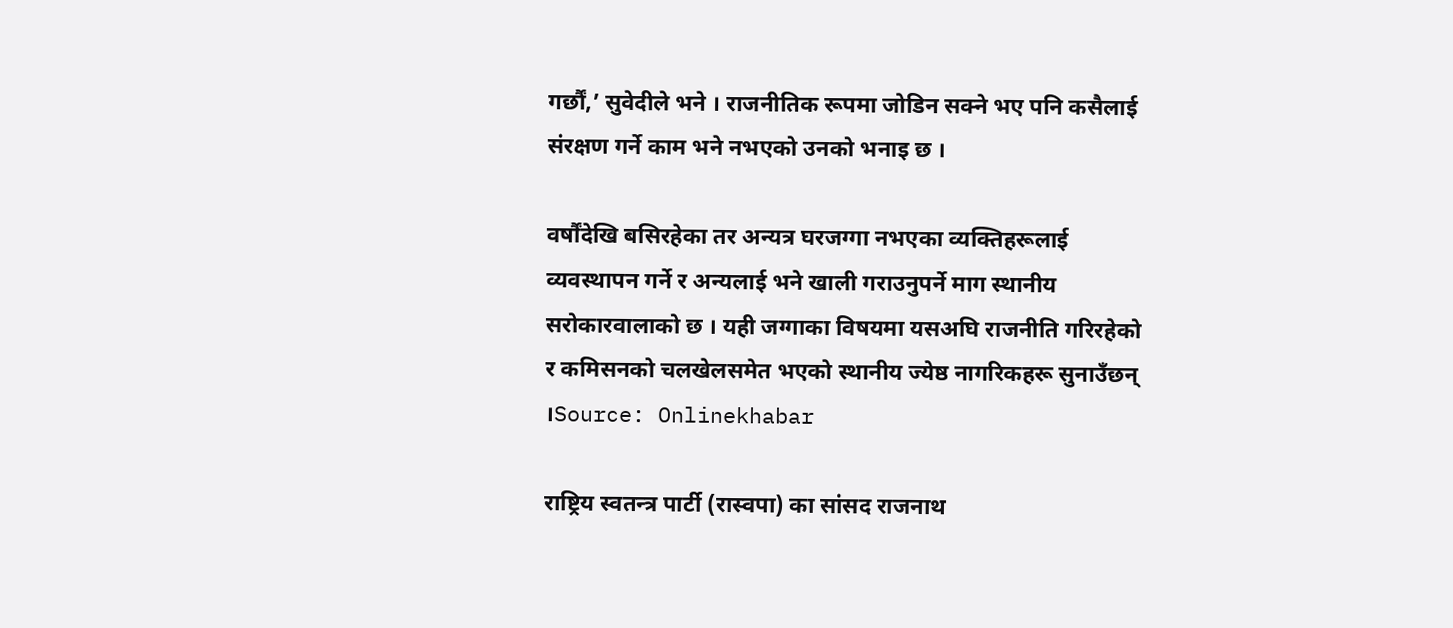गर्छौं,’ सुवेदीले भने । राजनीतिक रूपमा जोडिन सक्ने भए पनि कसैलाई संरक्षण गर्ने काम भने नभएको उनको भनाइ छ ।

वर्षौंदेखि बसिरहेका तर अन्यत्र घरजग्गा नभएका व्यक्तिहरूलाई व्यवस्थापन गर्ने र अन्यलाई भने खाली गराउनुपर्ने माग स्थानीय सरोकारवालाको छ । यही जग्गाका विषयमा यसअघि राजनीति गरिरहेको र कमिसनको चलखेलसमेत भएको स्थानीय ज्येष्ठ नागरिकहरू सुनाउँछन् ।Source: Onlinekhabar

राष्ट्रिय स्वतन्त्र पार्टी (रास्वपा) का सांसद राजनाथ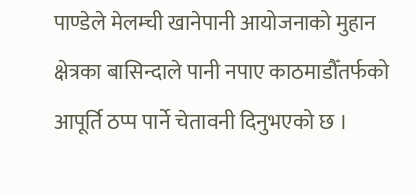पाण्डेले मेलम्ची खानेपानी आयोजनाको मुहान क्षेत्रका बासिन्दाले पानी नपाए काठमाडौँतर्फको आपूर्ति ठप्प पार्ने चेतावनी दिनुभएको छ ।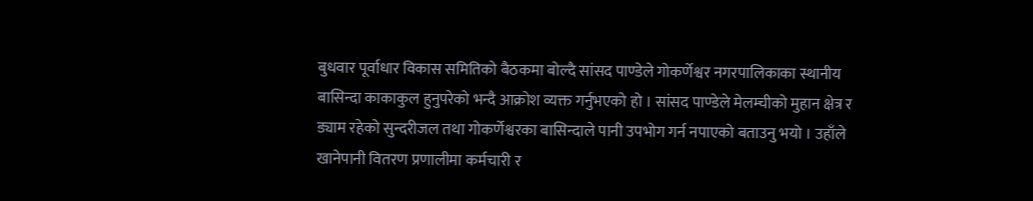बुधवार पूर्वाधार विकास समितिको बैठकमा बोल्दै सांसद पाण्डेले गोकर्णेश्वर नगरपालिकाका स्थानीय बासिन्दा काकाकुल हुनुपरेको भन्दै आक्रोश व्यक्त गर्नुभएको हो । सांसद पाण्डेले मेलम्चीको मुहान क्षेत्र र ड्याम रहेको सुन्दरीजल तथा गोकर्णेश्वरका बासिन्दाले पानी उपभोग गर्न नपाएको बताउनु भयो । उहाँले खानेपानी वितरण प्रणालीमा कर्मचारी र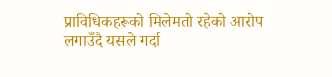प्राविधिकहरूको मिलेमतो रहेको आरोप लगाउँदै यसले गर्दा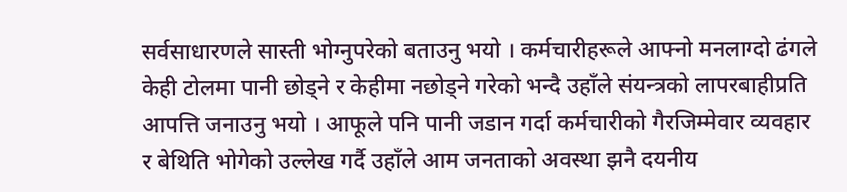सर्वसाधारणले सास्ती भोग्नुपरेको बताउनु भयो । कर्मचारीहरूले आफ्नो मनलाग्दो ढंगले केही टोलमा पानी छोड्ने र केहीमा नछोड्ने गरेको भन्दै उहाँले संयन्त्रको लापरबाहीप्रति आपत्ति जनाउनु भयो । आफूले पनि पानी जडान गर्दा कर्मचारीको गैरजिम्मेवार व्यवहार र बेथिति भोगेको उल्लेख गर्दै उहाँले आम जनताको अवस्था झनै दयनीय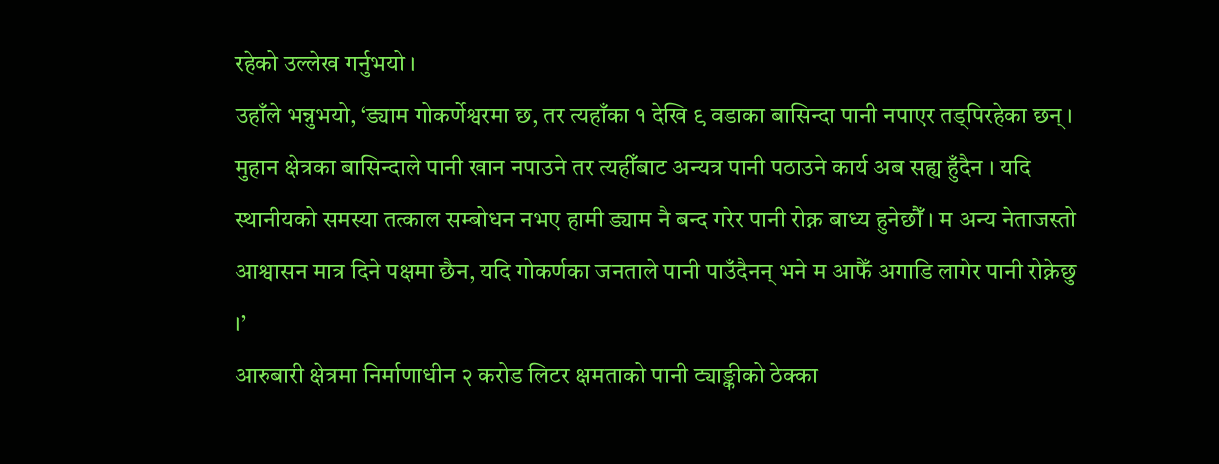रहेको उल्लेख गर्नुभयो ।
उहाँले भन्नुभयो, ‘ड्याम गोकर्णेश्वरमा छ, तर त्यहाँका १ देखि ९ वडाका बासिन्दा पानी नपाएर तड्पिरहेका छन् । मुहान क्षेत्रका बासिन्दाले पानी खान नपाउने तर त्यहीँबाट अन्यत्र पानी पठाउने कार्य अब सह्य हुँदैन । यदि स्थानीयको समस्या तत्काल सम्बोधन नभए हामी ड्याम नै बन्द गरेर पानी रोक्न बाध्य हुनेछौँ । म अन्य नेताजस्तो आश्वासन मात्र दिने पक्षमा छैन, यदि गोकर्णका जनताले पानी पाउँदैनन् भने म आफैँ अगाडि लागेर पानी रोक्नेछु ।’
आरुबारी क्षेत्रमा निर्माणाधीन २ करोड लिटर क्षमताको पानी ट्याङ्कीको ठेक्का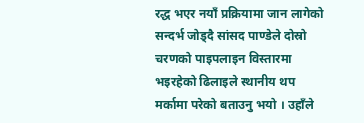रद्ध भएर नयाँ प्रक्रियामा जान लागेको सन्दर्भ जोड्दै सांसद पाण्डेले दोस्रो चरणको पाइपलाइन विस्तारमा भइरहेको ढिलाइले स्थानीय थप मर्कामा परेको बताउनु भयो । उहाँले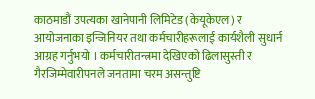काठमाडौं उपत्यका खानेपानी लिमिटेड (केयूकेएल) र आयोजनाका इन्जिनियर तथा कर्मचारीहरूलाई कार्यशैली सुधार्न आग्रह गर्नुभयो । कर्मचारीतन्त्रमा देखिएको ढिलासुस्ती र गैरजिम्मेवारीपनले जनतामा चरम असन्तुष्टि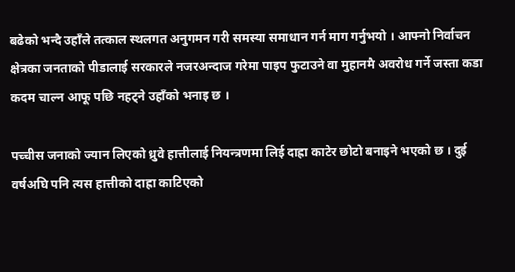बढेको भन्दै उहाँले तत्काल स्थलगत अनुगमन गरी समस्या समाधान गर्न माग गर्नुभयो । आफ्नो निर्वाचन क्षेत्रका जनताको पीडालाई सरकारले नजरअन्दाज गरेमा पाइप फुटाउने वा मुहानमै अवरोध गर्ने जस्ता कडा कदम चाल्न आफू पछि नहट्ने उहाँको भनाइ छ ।

पच्चीस जनाको ज्यान लिएको ध्रुवे हात्तीलाई नियन्त्रणमा लिई दाह्रा काटेर छोटो बनाइने भएको छ । दुई वर्षअघि पनि त्यस हात्तीको दाह्रा काटिएको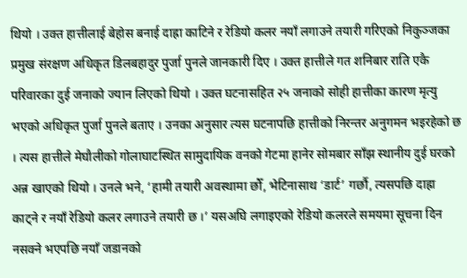थियो । उक्त हात्तीलाई बेहोस बनाई दाह्रा काटिने र रेडियो कलर नयाँ लगाउने तयारी गरिएको निकुञ्जका प्रमुख संरक्षण अधिकृत डिलबहादुर पुर्जा पुनले जानकारी दिए । उक्त हात्तीले गत शनिबार राति एकै परिवारका दुई जनाको ज्यान लिएको थियो । उक्त घटनासहित २५ जनाको सोही हात्तीका कारण मृत्यु भएको अधिकृत पुर्जा पुनले बताए । उनका अनुसार त्यस घटनापछि हात्तीको निरन्तर अनुगमन भइरहेको छ । त्यस हात्तीले मेघौलीको गोलाघाटस्थित सामुदायिक वनको गेटमा हानेर सोमबार साँझ स्थानीय दुई घरको अन्न खाएको थियो । उनले भने, ‘हामी तयारी अवस्थामा छौँ, भेटिनासाथ ‘डार्ट’ गर्छौ, त्यसपछि दाह्रा काट्ने र नयाँ रेडियो कलर लगाउने तयारी छ ।’ यसअघि लगाइएको रेडियो कलरले समयमा सूचना दिन नसक्ने भएपछि नयाँ जडानको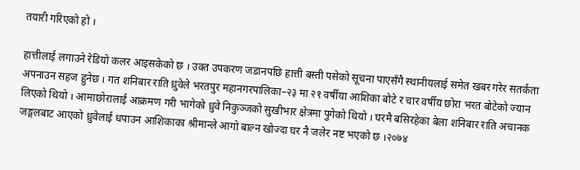तयारी गरिएको हो ।

हात्तीलाई लगाउने रेडियो कलर आइसकेको छ । उक्त उपकरण जडानपछि हात्ती बस्ती पसेको सूचना पाएसँगै स्थानीयलाई समेत खबर गरेर सतर्कता अपनाउन सहज हुनेछ । गत शनिबार राति ध्रुवेले भरतपुर महानगरपालिका–२३ मा २१ वर्षीया आशिका बोटे र चार वर्षीय छोरा भरत बोटेको ज्यान लिएको थियो । आमाछोरालाई आक्रमण गरी भागेको ध्रुवे निकुञ्जको सुखीभार क्षेत्रमा पुगेको थियो । घरमै बसिरहेका बेला शनिबार राति अचानक जङ्गलबाट आएको ध्रुवेलाई धपाउन आशिकाका श्रीमान्ले आगो बाल्न खोज्दा घर नै जलेर नष्ट भएको छ ।२०७४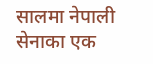सालमा नेपाली सेनाका एक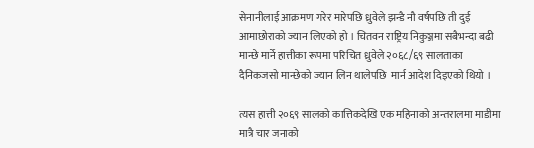सेनानीलाई आक्रमण गरेर मारेपछि ध्रुवेले झन्डै नौ वर्षपछि ती दुई आमाछोराको ज्यान लिएको हो । चितवन राष्ट्रिय निकुञ्जमा सबैभन्दा बढी मान्छे मार्ने हात्तीका रूपमा परिचित ध्रुवेले २०६८/६९ सालताका दैनिकजसो मान्छेको ज्यान लिन थालेपछि  मार्न आदेश दिइएको थियो ।

त्यस हात्ती २०६९ सालको कात्तिकदेखि एक महिनाको अन्तरालमा माडीमा मात्रै चार जनाको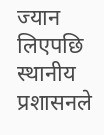ज्यान लिएपछि स्थानीय प्रशासनले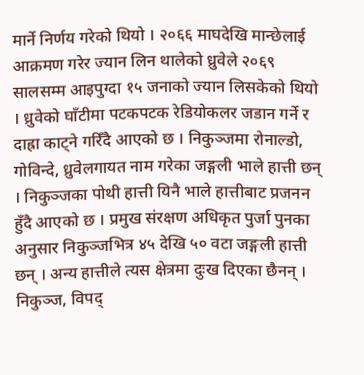मार्ने निर्णय गरेको थियो । २०६६ माघदेखि मान्छेलाई आक्रमण गरेर ज्यान लिन थालेको ध्रुवेले २०६९ सालसम्म आइपुग्दा १५ जनाको ज्यान लिसकेको थियो । ध्रुवेको घाँटीमा पटकपटक रेडियोकलर जडान गर्ने र दाह्रा काट्ने गरिँदै आएको छ । निकुञ्जमा रोनाल्डो, गोविन्दे, ध्रुवेलगायत नाम गरेका जङ्गली भाले हात्ती छन् । निकुञ्जका पोथी हात्ती यिनै भाले हात्तीबाट प्रजनन हुँदै आएको छ । प्रमुख संरक्षण अधिकृत पुर्जा पुनका अनुसार निकुञ्जभित्र ४५ देखि ५० वटा जङ्गली हात्ती  छन् । अन्य हात्तीले त्यस क्षेत्रमा दुःख दिएका छैनन् । निकुञ्ज, विपद्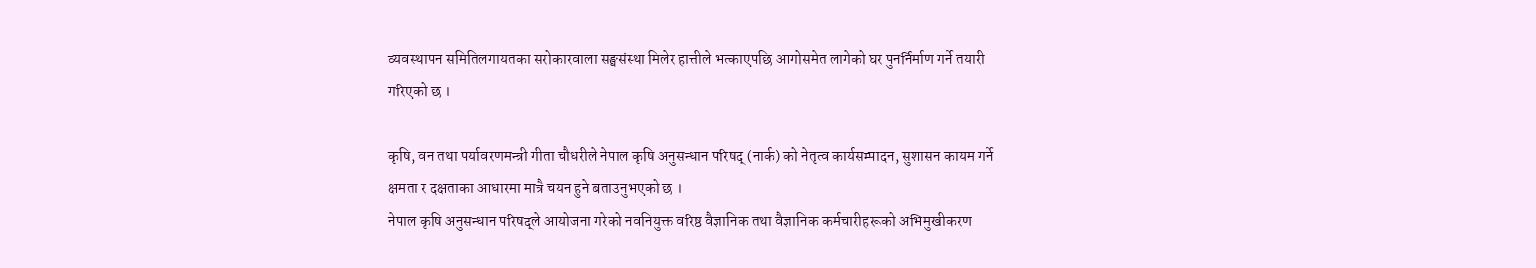व्यवस्थापन समितिलगायतका सरोकारवाला सङ्घसंस्था मिलेर हात्तीले भत्काएपछि आगोसमेत लागेको घर पुनर्निर्माण गर्ने तयारी गरिएको छ ।

कृषि, वन तथा पर्यावरणमन्त्री गीता चौधरीले नेपाल कृषि अनुसन्धान परिषद् (नार्क) को नेतृत्व कार्यसम्पादन, सुशासन कायम गर्ने क्षमता र दक्षताका आधारमा मात्रै चयन हुने बताउनुभएको छ ।
नेपाल कृषि अनुसन्धान परिषद्ले आयोजना गरेको नवनियुक्त वरिष्ठ वैज्ञानिक तथा वैज्ञानिक कर्मचारीहरूको अभिमुखीकरण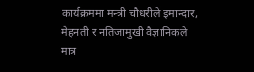कार्यक्रममा मन्त्री चौधरीले इमान्दार, मेहनती र नतिजामुखी वैज्ञानिकले मात्र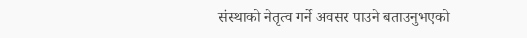संस्थाको नेतृत्व गर्ने अवसर पाउने बताउनुभएको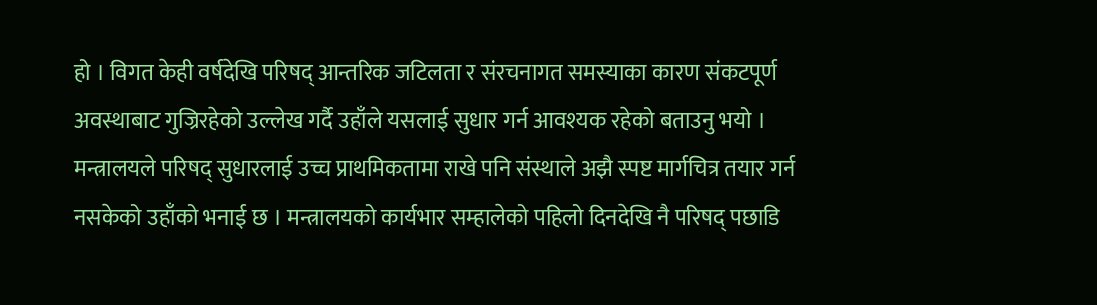हो । विगत केही वर्षदेखि परिषद् आन्तरिक जटिलता र संरचनागत समस्याका कारण संकटपूर्ण अवस्थाबाट गुज्रिरहेको उल्लेख गर्दै उहाँले यसलाई सुधार गर्न आवश्यक रहेको बताउनु भयो । मन्त्रालयले परिषद् सुधारलाई उच्च प्राथमिकतामा राखे पनि संस्थाले अझै स्पष्ट मार्गचित्र तयार गर्न नसकेको उहाँको भनाई छ । मन्त्रालयको कार्यभार सम्हालेको पहिलो दिनदेखि नै परिषद् पछाडि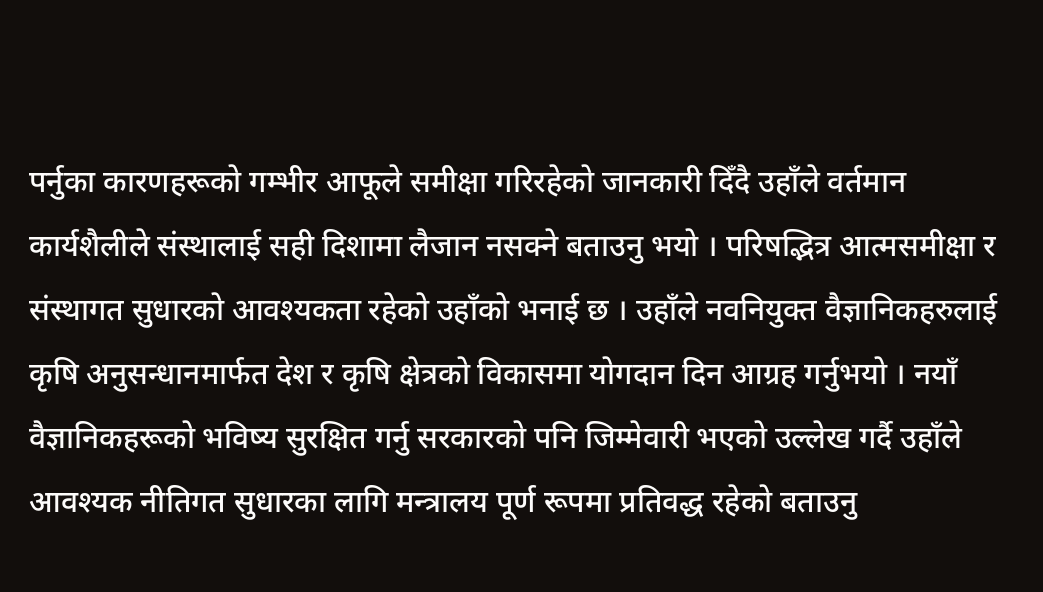पर्नुका कारणहरूको गम्भीर आफूले समीक्षा गरिरहेको जानकारी दिँदै उहाँले वर्तमान कार्यशैलीले संस्थालाई सही दिशामा लैजान नसक्ने बताउनु भयो । परिषद्भित्र आत्मसमीक्षा र संस्थागत सुधारको आवश्यकता रहेको उहाँको भनाई छ । उहाँले नवनियुक्त वैज्ञानिकहरुलाई कृषि अनुसन्धानमार्फत देश र कृषि क्षेत्रको विकासमा योगदान दिन आग्रह गर्नुभयो । नयाँ वैज्ञानिकहरूको भविष्य सुरक्षित गर्नु सरकारको पनि जिम्मेवारी भएको उल्लेख गर्दै उहाँले आवश्यक नीतिगत सुधारका लागि मन्त्रालय पूर्ण रूपमा प्रतिवद्ध रहेको बताउनु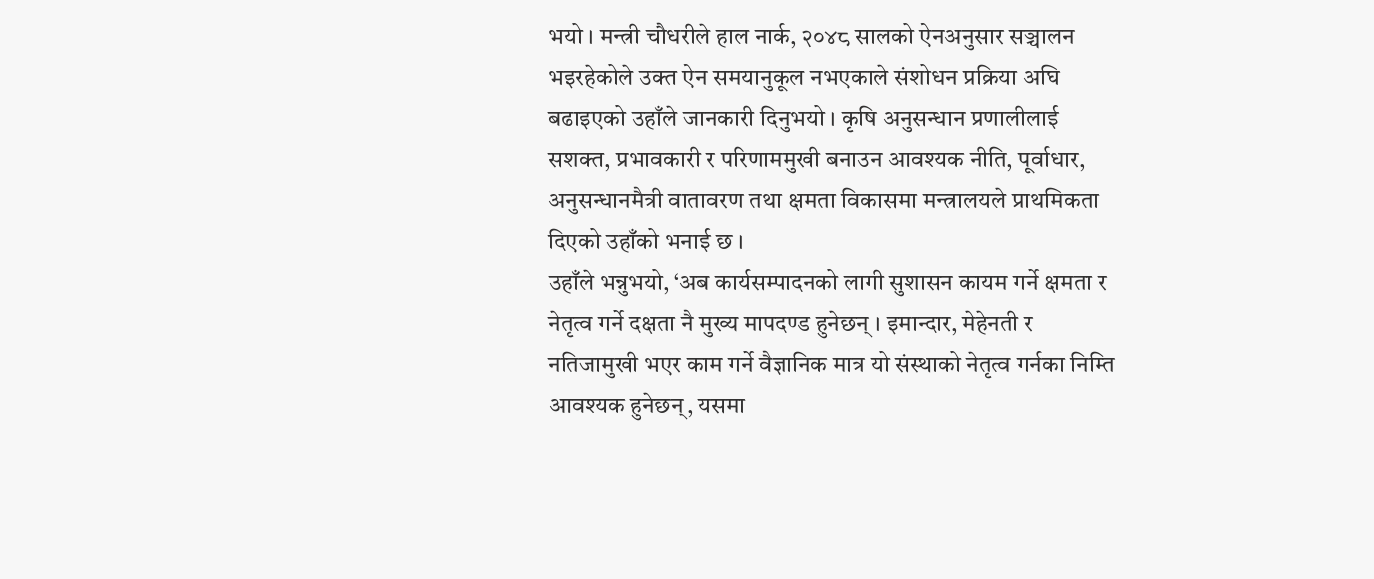भयो । मन्त्री चौधरीले हाल नार्क, २०४८ सालको ऐनअनुसार सञ्चालन भइरहेकोले उक्त ऐन समयानुकूल नभएकाले संशोधन प्रक्रिया अघि बढाइएको उहाँले जानकारी दिनुभयो । कृषि अनुसन्धान प्रणालीलाई सशक्त, प्रभावकारी र परिणाममुखी बनाउन आवश्यक नीति, पूर्वाधार, अनुसन्धानमैत्री वातावरण तथा क्षमता विकासमा मन्त्रालयले प्राथमिकता दिएको उहाँको भनाई छ ।
उहाँले भन्नुभयो, ‘अब कार्यसम्पादनको लागी सुशासन कायम गर्ने क्षमता र नेतृत्व गर्ने दक्षता नै मुख्य मापदण्ड हुनेछन् । इमान्दार, मेहेनती र नतिजामुखी भएर काम गर्ने वैज्ञानिक मात्र यो संस्थाको नेतृत्व गर्नका निम्ति आवश्यक हुनेछन्, यसमा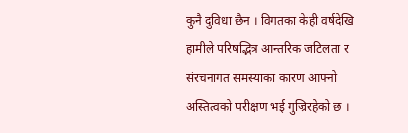कुनै दुविधा छैन । विगतका केही वर्षदेखि हामीले परिषद्भित्र आन्तरिक जटिलता र संरचनागत समस्याका कारण आफ्नो अस्तित्वको परीक्षण भई गुज्रिरहेको छ ।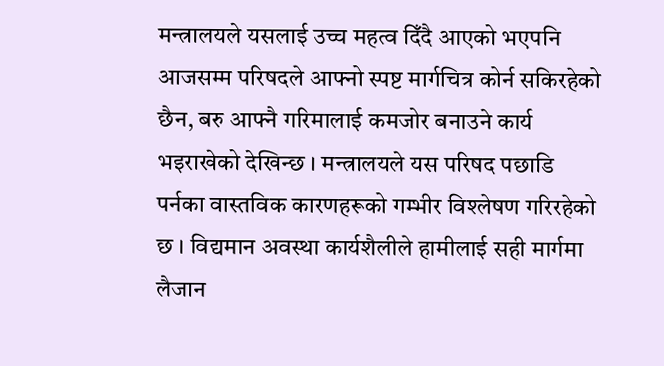मन्त्रालयले यसलाई उच्च महत्व दिँदै आएको भएपनि आजसम्म परिषदले आफ्नो स्पष्ट मार्गचित्र कोर्न सकिरहेको छैन, बरु आफ्नै गरिमालाई कमजोर बनाउने कार्य भइराखेको देखिन्छ । मन्त्रालयले यस परिषद पछाडि पर्नका वास्तविक कारणहरूको गम्भीर विश्लेषण गरिरहेको छ । विद्यमान अवस्था कार्यशैलीले हामीलाई सही मार्गमा लैजान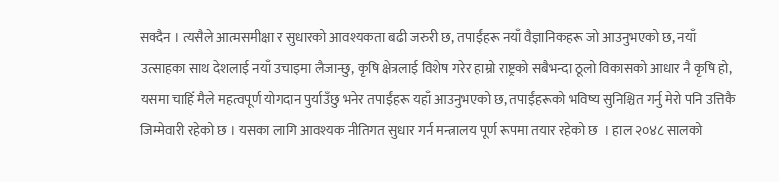सक्दैन । त्यसैले आत्मसमीक्षा र सुधारको आवश्यकता बढी जरुरी छ, तपाईंहरू नयाँ वैज्ञानिकहरू जो आउनुभएको छ, नयाँ उत्साहका साथ देशलाई नयाँ उचाइमा लैजान्छु, कृषि क्षेत्रलाई विशेष गरेर हाम्रो राष्ट्रको सबैभन्दा ठूलो विकासको आधार नै कृषि हो, यसमा चाहिँ मैले महत्वपूर्ण योगदान पुर्याउँछु भनेर तपाईंहरू यहाँ आउनुभएको छ, तपाईंहरूको भविष्य सुनिश्चित गर्नु मेरो पनि उत्तिकै जिम्मेवारी रहेको छ । यसका लागि आवश्यक नीतिगत सुधार गर्न मन्त्रालय पूर्ण रूपमा तयार रहेको छ  । हाल २०४८ सालको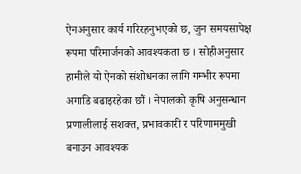ऐनअनुसार कार्य गरिरहनुभएको छ, जुन समयसापेक्ष रूपमा परिमार्जनको आवश्यकता छ । सोहीअनुसार हामीले यो ऐनको संशोधनका लागि गम्भीर रूपमा अगाडि बढाइरहेका छौं । नेपालको कृषि अनुसन्धान प्रणालीलाई सशक्त, प्रभावकारी र परिणाममुखी बनाउन आवश्यक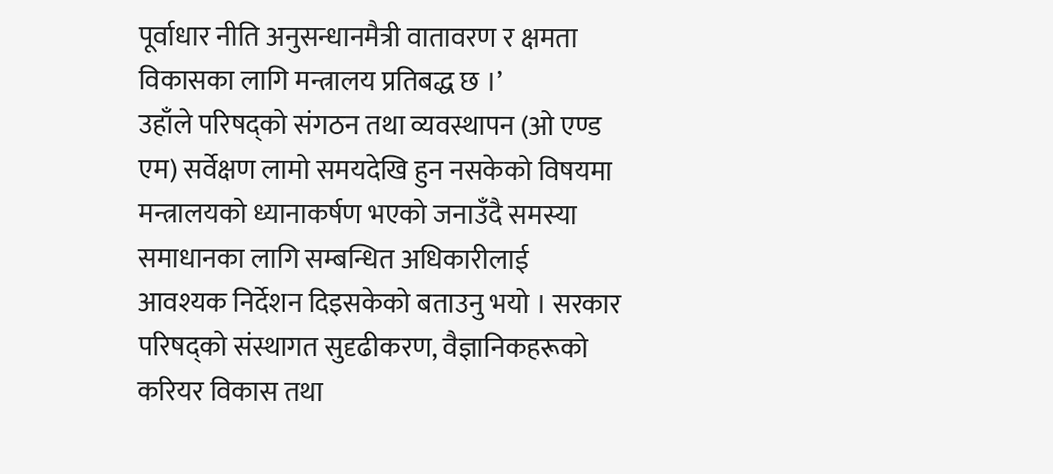पूर्वाधार नीति अनुसन्धानमैत्री वातावरण र क्षमता विकासका लागि मन्त्रालय प्रतिबद्ध छ ।’
उहाँले परिषद्को संगठन तथा व्यवस्थापन (ओ एण्ड एम) सर्वेक्षण लामो समयदेखि हुन नसकेको विषयमा मन्त्रालयको ध्यानाकर्षण भएको जनाउँदै समस्या समाधानका लागि सम्बन्धित अधिकारीलाई आवश्यक निर्देशन दिइसकेको बताउनु भयो । सरकार परिषद्को संस्थागत सुदृढीकरण, वैज्ञानिकहरूको करियर विकास तथा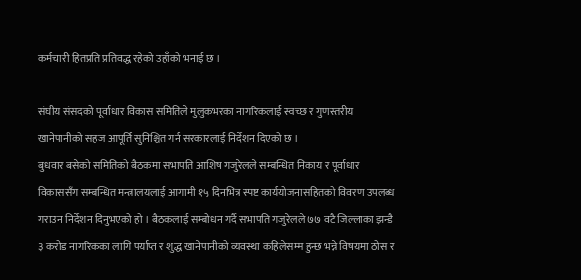कर्मचारी हितप्रति प्रतिवद्ध रहेको उहाँको भनाई छ ।

संघीय संसदको पूर्वाधार विकास समितिले मुलुकभरका नागरिकलाई स्वच्छ र गुणस्तरीय खानेपानीको सहज आपूर्ति सुनिश्चित गर्न सरकारलाई निर्देशन दिएको छ ।
बुधवार बसेको समितिको बैठकमा सभापति आशिष गजुरेलले सम्बन्धित निकाय र पूर्वाधार विकाससँग सम्बन्धित मन्त्रालयलाई आगामी १५ दिनभित्र स्पष्ट कार्ययोजनासहितको विवरण उपलब्ध गराउन निर्देशन दिनुभएको हो । बैठकलाई सम्बोधन गर्दै सभापति गजुरेलले ७७ वटै जिल्लाका झन्डै ३ करोड नागरिकका लागि पर्याप्त र शुद्ध खानेपानीको व्यवस्था कहिलेसम्म हुन्छ भन्ने विषयमा ठोस र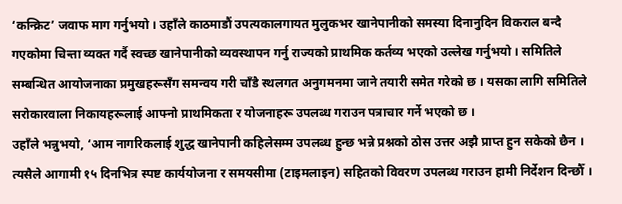‘कन्क्रिट’ जवाफ माग गर्नुभयो । उहाँले काठमाडौं उपत्यकालगायत मुलुकभर खानेपानीको समस्या दिनानुदिन विकराल बन्दै गएकोमा चिन्ता व्यक्त गर्दै स्वच्छ खानेपानीको व्यवस्थापन गर्नु राज्यको प्राथमिक कर्तव्य भएको उल्लेख गर्नुभयो । समितिले सम्बन्धित आयोजनाका प्रमुखहरूसँग समन्वय गरी चाँडै स्थलगत अनुगमनमा जाने तयारी समेत गरेको छ । यसका लागि समितिले सरोकारवाला निकायहरूलाई आफ्नो प्राथमिकता र योजनाहरू उपलब्ध गराउन पत्राचार गर्ने भएको छ ।
उहाँले भन्नुभयो, ‘आम नागरिकलाई शुद्ध खानेपानी कहिलेसम्म उपलब्ध हुन्छ भन्ने प्रश्नको ठोस उत्तर अझै प्राप्त हुन सकेको छैन । त्यसैले आगामी १५ दिनभित्र स्पष्ट कार्ययोजना र समयसीमा (टाइमलाइन) सहितको विवरण उपलब्ध गराउन हामी निर्देशन दिन्छौँ ।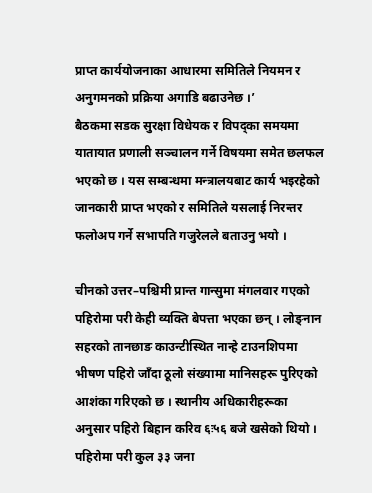प्राप्त कार्ययोजनाका आधारमा समितिले नियमन र अनुगमनको प्रक्रिया अगाडि बढाउनेछ ।’
बैठकमा सडक सुरक्षा विधेयक र विपद्का समयमा यातायात प्रणाली सञ्चालन गर्ने विषयमा समेत छलफल भएको छ । यस सम्बन्धमा मन्त्रालयबाट कार्य भइरहेको जानकारी प्राप्त भएको र समितिले यसलाई निरन्तर फलोअप गर्ने सभापति गजुरेलले बताउनु भयो ।

चीनको उत्तर–पश्चिमी प्रान्त गान्सुमा मंगलवार गएको पहिरोमा परी केही व्यक्ति बेपत्ता भएका छन् । लोङ्नान सहरको तानछाङ काउन्टीस्थित नान्हे टाउनशिपमा भीषण पहिरो जाँदा ठूलो संख्यामा मानिसहरू पुरिएको आशंका गरिएको छ । स्थानीय अधिकारीहरूका अनुसार पहिरो बिहान करिव ६ः५६ बजे खसेको थियो । पहिरोमा परी कुल ३३ जना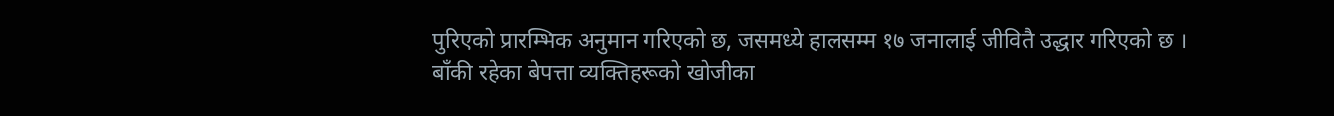पुरिएको प्रारम्भिक अनुमान गरिएको छ, जसमध्ये हालसम्म १७ जनालाई जीवितै उद्धार गरिएको छ ।
बाँकी रहेका बेपत्ता व्यक्तिहरूको खोजीका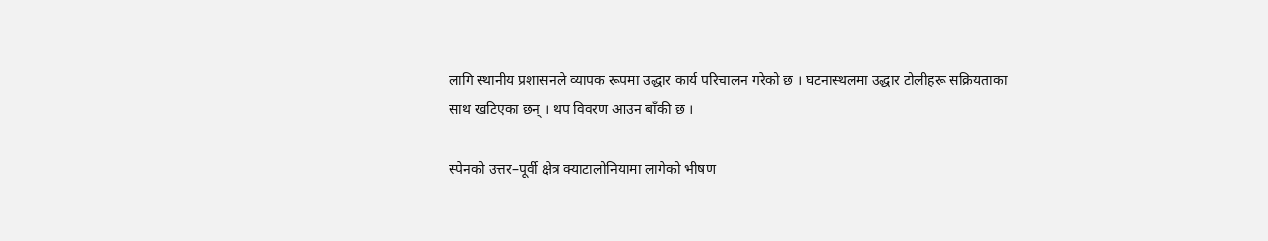लागि स्थानीय प्रशासनले व्यापक रूपमा उद्धार कार्य परिचालन गरेको छ । घटनास्थलमा उद्धार टोलीहरू सक्रियताका साथ खटिएका छन् । थप विवरण आउन बाँकी छ ।

स्पेनको उत्तर–पूर्वी क्षेत्र क्याटालोनियामा लागेको भीषण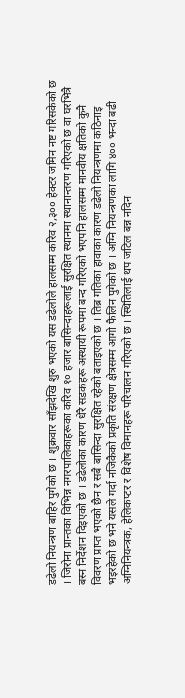डढेलो नियन्त्रण बाहिर पुगेको छ । शुक्रवार साँझदेखि शुरु भएको यस डढेलोले हालसम्म करिव २,३०० हेक्टर जमिन नष्ट गरिसकेको छ । जिरोना प्रान्तका विभिन्न नगरपालिकाहरूका करिव १० हजार बासिन्दाहरूलाई सुरक्षित स्थानमा स्थानान्तरण गरिएको छ वा घरभित्रै बस्न निर्देशन दिइएको छ । डढेलोका कारण धेरै सडकहरू अस्थायी रूपमा बन्द गरिएको भएपनि हालसम्म मानवीय क्षतिको कुनै विवरण प्राप्त भएको छैन र सबै बासिन्दा सुरक्षित रहेको बताइएको छ । तिब्र गतिका हावाका कारण डढेलो नियन्त्रणमा कठिनाइ भइरहेको छ भने यसले गर्दा नजिकैको प्रकृति संरक्षण क्षेत्रसम्म आगो फैलिन पुगेको छ । अग्नि नियन्त्रणका लागि ४०० भन्दा बढी अग्निनियन्त्रक, हेलिकप्टर र विशेष विमानहरू परिचालन गरिएको छ । स्थितिलाई थप जटिल बन्न नदिन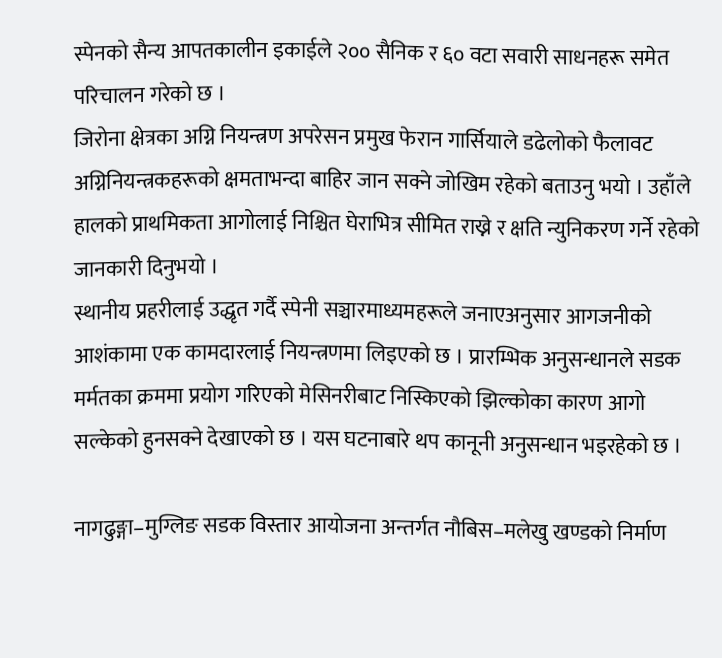स्पेनको सैन्य आपतकालीन इकाईले २०० सैनिक र ६० वटा सवारी साधनहरू समेत परिचालन गरेको छ ।
जिरोना क्षेत्रका अग्नि नियन्त्रण अपरेसन प्रमुख फेरान गार्सियाले डढेलोको फैलावट अग्निनियन्त्रकहरूको क्षमताभन्दा बाहिर जान सक्ने जोखिम रहेको बताउनु भयो । उहाँले हालको प्राथमिकता आगोलाई निश्चित घेराभित्र सीमित राख्ने र क्षति न्युनिकरण गर्ने रहेको जानकारी दिनुभयो ।
स्थानीय प्रहरीलाई उद्धृत गर्दै स्पेनी सञ्चारमाध्यमहरूले जनाएअनुसार आगजनीको आशंकामा एक कामदारलाई नियन्त्रणमा लिइएको छ । प्रारम्भिक अनुसन्धानले सडक मर्मतका क्रममा प्रयोग गरिएको मेसिनरीबाट निस्किएको झिल्कोका कारण आगो सल्केको हुनसक्ने देखाएको छ । यस घटनाबारे थप कानूनी अनुसन्धान भइरहेको छ ।

नागढुङ्गा–मुग्लिङ सडक विस्तार आयोजना अन्तर्गत नौबिस–मलेखु खण्डको निर्माण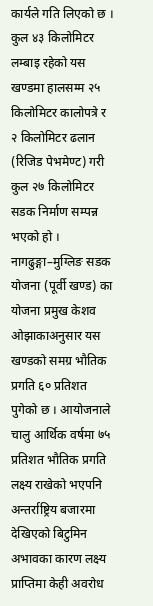कार्यले गति लिएको छ ।
कुल ४३ किलोमिटर लम्बाइ रहेको यस खण्डमा हालसम्म २५ किलोमिटर कालोपत्रे र २ किलोमिटर ढलान (रिजिड पेभमेण्ट) गरी कुल २७ किलोमिटर सडक निर्माण सम्पन्न भएको हो । नागढुङ्गा–मुग्लिङ सडक योजना (पूर्वी खण्ड) का योजना प्रमुख केशव ओझाकाअनुसार यस खण्डको समग्र भौतिक प्रगति ६० प्रतिशत पुगेको छ । आयोजनाले चालु आर्थिक वर्षमा ७५ प्रतिशत भौतिक प्रगति लक्ष्य राखेको भएपनि अन्तर्राष्ट्रिय बजारमा देखिएको बिटुमिन अभावका कारण लक्ष्य प्राप्तिमा केही अवरोध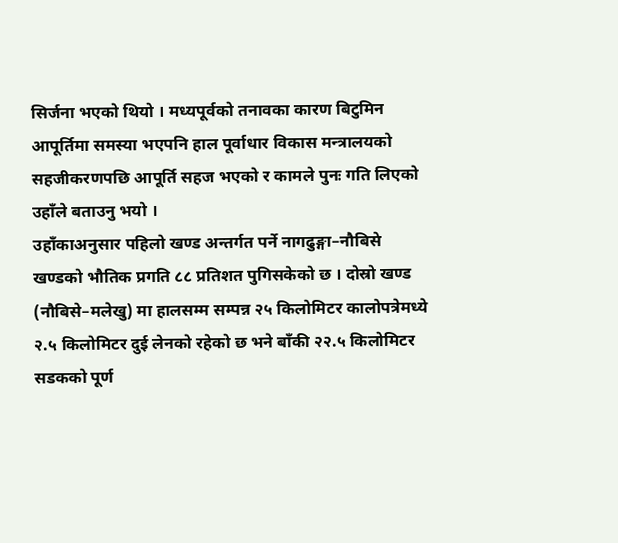सिर्जना भएको थियो । मध्यपूर्वको तनावका कारण बिटुमिन आपूर्तिमा समस्या भएपनि हाल पूर्वाधार विकास मन्त्रालयको सहजीकरणपछि आपूर्ति सहज भएको र कामले पुनः गति लिएको उहाँले बताउनु भयो ।
उहाँकाअनुसार पहिलो खण्ड अन्तर्गत पर्ने नागढुङ्गा–नौबिसे खण्डको भौतिक प्रगति ८८ प्रतिशत पुगिसकेको छ । दोस्रो खण्ड (नौबिसे–मलेखु) मा हालसम्म सम्पन्न २५ किलोमिटर कालोपत्रेमध्ये २.५ किलोमिटर दुई लेनको रहेको छ भने बाँकी २२.५ किलोमिटर सडकको पूर्ण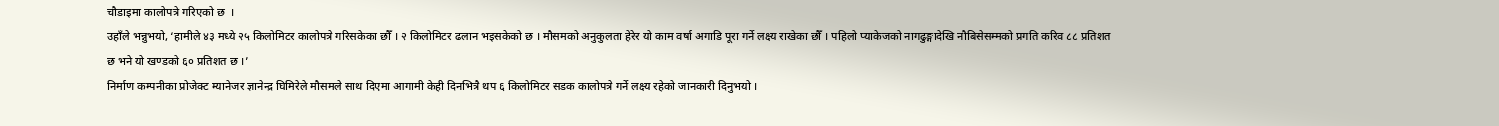चौडाइमा कालोपत्रे गरिएको छ  ।
उहाँले भन्नुभयो, ‘हामीले ४३ मध्ये २५ किलोमिटर कालोपत्रे गरिसकेका छौँ । २ किलोमिटर ढलान भइसकेको छ । मौसमको अनुकुलता हेरेर यो काम वर्षा अगाडि पूरा गर्ने लक्ष्य राखेका छौँ । पहिलो प्याकेजको नागढुङ्गादेखि नौबिसेसम्मको प्रगति करिव ८८ प्रतिशत छ भने यो खण्डको ६० प्रतिशत छ ।’
निर्माण कम्पनीका प्रोजेक्ट म्यानेजर ज्ञानेन्द्र घिमिरेले मौसमले साथ दिएमा आगामी केही दिनभित्रै थप ६ किलोमिटर सडक कालोपत्रे गर्ने लक्ष्य रहेको जानकारी दिनुभयो ।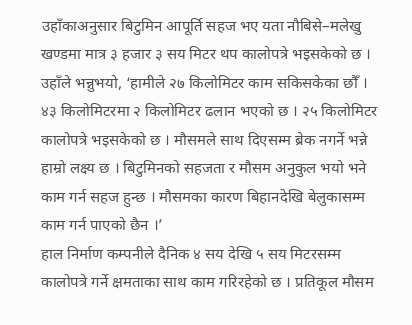उहाँकाअनुसार बिटुमिन आपूर्ति सहज भए यता नौबिसे–मलेखु खण्डमा मात्र ३ हजार ३ सय मिटर थप कालोपत्रे भइसकेको छ ।
उहाँले भन्नुभयो, ‘हामीले २७ किलोमिटर काम सकिसकेका छौँ । ४३ किलोमिटरमा २ किलोमिटर ढलान भएको छ । २५ किलोमिटर कालोपत्रे भइसकेको छ । मौसमले साथ दिएसम्म ब्रेक नगर्ने भन्ने हाम्रो लक्ष्य छ । बिटुमिनको सहजता र मौसम अनुकुल भयो भने काम गर्न सहज हुन्छ । मौसमका कारण बिहानदेखि बेलुकासम्म काम गर्न पाएको छैन ।’
हाल निर्माण कम्पनीले दैनिक ४ सय देखि ५ सय मिटरसम्म कालोपत्रे गर्ने क्षमताका साथ काम गरिरहेको छ । प्रतिकूल मौसम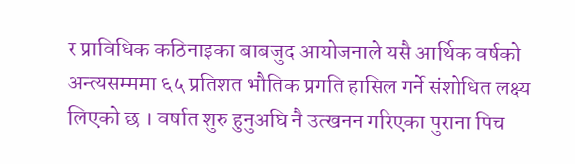र प्राविधिक कठिनाइका बाबजुद आयोजनाले यसै आर्थिक वर्षको अन्त्यसम्ममा ६५ प्रतिशत भौतिक प्रगति हासिल गर्ने संशोधित लक्ष्य लिएको छ । वर्षात शुरु हुनुअघि नै उत्खनन गरिएका पुराना पिच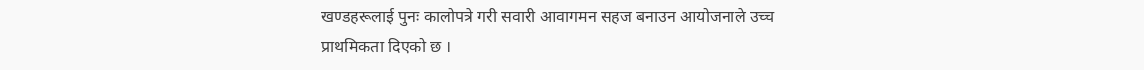खण्डहरूलाई पुनः कालोपत्रे गरी सवारी आवागमन सहज बनाउन आयोजनाले उच्च प्राथमिकता दिएको छ ।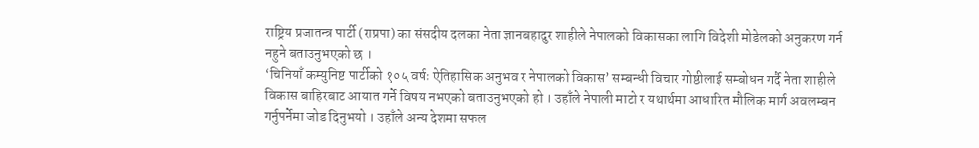राष्ट्रिय प्रजातन्त्र पार्टी (राप्रपा) का संसदीय दलका नेता ज्ञानबहादुर शाहीले नेपालको विकासका लागि विदेशी मोडेलको अनुकरण गर्न नहुने बताउनुभएको छ ।
‘चिनियाँ कम्युनिष्ट पार्टीको १०५ वर्षः ऐतिहासिक अनुभव र नेपालको विकास’ सम्बन्धी विचार गोष्ठीलाई सम्बोधन गर्दै नेता शाहीले विकास बाहिरबाट आयात गर्ने विषय नभएको बताउनुभएको हो । उहाँले नेपाली माटो र यथार्थमा आधारित मौलिक मार्ग अवलम्बन गर्नुपर्नेमा जोड दिनुभयो । उहाँले अन्य देशमा सफल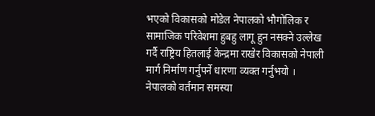भएको विकासको मोडेल नेपालको भौगोलिक र सामाजिक परिवेशमा हुबहु लागू हुन नसक्ने उल्लेख गर्दै राष्ट्रिय हितलाई केन्द्रमा राखेर विकासको नेपाली मार्ग निर्माण गर्नुपर्ने धारणा व्यक्त गर्नुभयो । नेपालको वर्तमान समस्या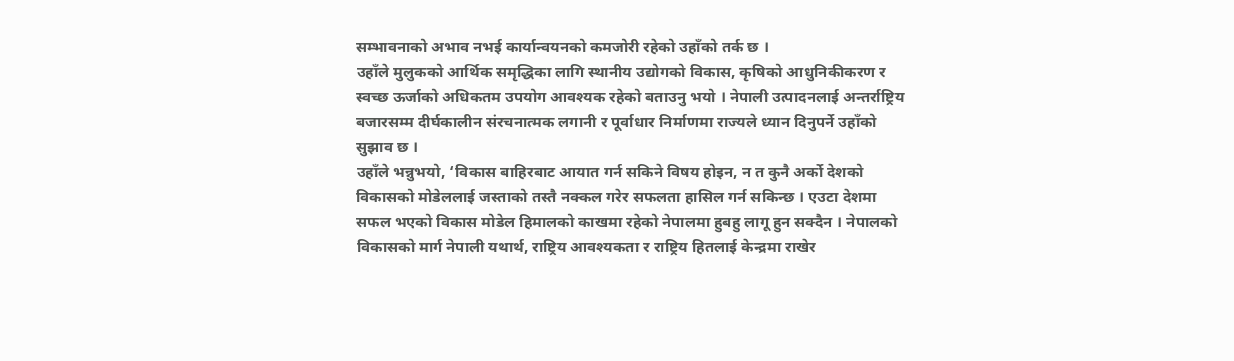सम्भावनाको अभाव नभई कार्यान्वयनको कमजोरी रहेको उहाँको तर्क छ ।
उहाँले मुलुकको आर्थिक समृद्धिका लागि स्थानीय उद्योगको विकास, कृषिको आधुनिकीकरण र स्वच्छ ऊर्जाको अधिकतम उपयोग आवश्यक रहेको बताउनु भयो । नेपाली उत्पादनलाई अन्तर्राष्ट्रिय बजारसम्म दीर्घकालीन संरचनात्मक लगानी र पूर्वाधार निर्माणमा राज्यले ध्यान दिनुपर्ने उहाँको सुझाव छ ।
उहाँले भन्नुभयो, ‘विकास बाहिरबाट आयात गर्न सकिने विषय होइन, न त कुनै अर्को देशको विकासको मोडेललाई जस्ताको तस्तै नक्कल गरेर सफलता हासिल गर्न सकिन्छ । एउटा देशमा सफल भएको विकास मोडेल हिमालको काखमा रहेको नेपालमा हुबहु लागू हुन सक्दैन । नेपालको विकासको मार्ग नेपाली यथार्थ, राष्ट्रिय आवश्यकता र राष्ट्रिय हितलाई केन्द्रमा राखेर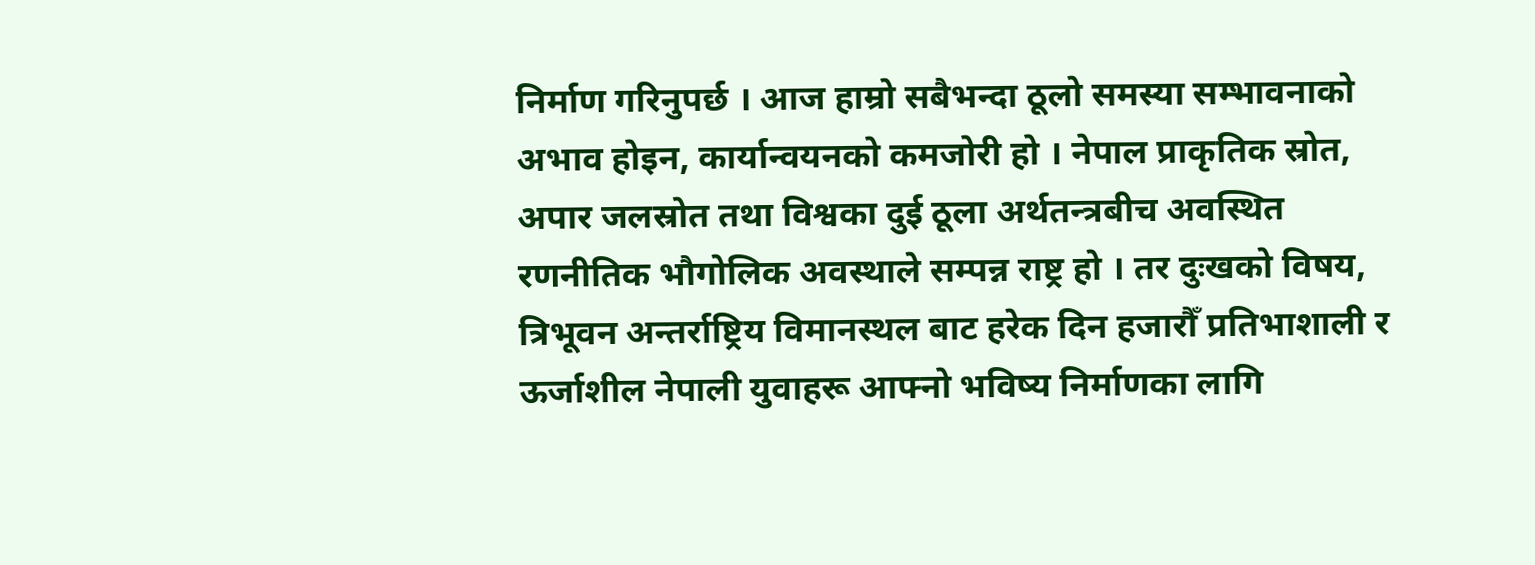निर्माण गरिनुपर्छ । आज हाम्रो सबैभन्दा ठूलो समस्या सम्भावनाको अभाव होइन, कार्यान्वयनको कमजोरी हो । नेपाल प्राकृतिक स्रोत, अपार जलस्रोत तथा विश्वका दुई ठूला अर्थतन्त्रबीच अवस्थित रणनीतिक भौगोलिक अवस्थाले सम्पन्न राष्ट्र हो । तर दुःखको विषय, त्रिभूवन अन्तर्राष्ट्रिय विमानस्थल बाट हरेक दिन हजारौँ प्रतिभाशाली र ऊर्जाशील नेपाली युवाहरू आफ्नो भविष्य निर्माणका लागि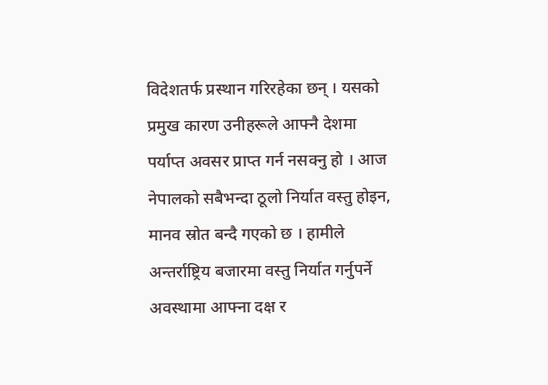विदेशतर्फ प्रस्थान गरिरहेका छन् । यसको प्रमुख कारण उनीहरूले आफ्नै देशमा पर्याप्त अवसर प्राप्त गर्न नसक्नु हो । आज नेपालको सबैभन्दा ठूलो निर्यात वस्तु होइन, मानव स्रोत बन्दै गएको छ । हामीले अन्तर्राष्ट्रिय बजारमा वस्तु निर्यात गर्नुपर्ने अवस्थामा आफ्ना दक्ष र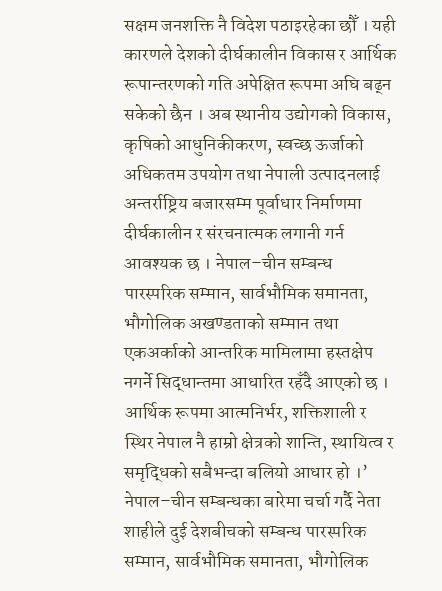सक्षम जनशक्ति नै विदेश पठाइरहेका छौँ । यही कारणले देशको दीर्घकालीन विकास र आर्थिक रूपान्तरणको गति अपेक्षित रूपमा अघि बढ्न सकेको छैन । अब स्थानीय उद्योगको विकास, कृषिको आधुनिकीकरण, स्वच्छ ऊर्जाको अधिकतम उपयोग तथा नेपाली उत्पादनलाई अन्तर्राष्ट्रिय बजारसम्म पूर्वाधार निर्माणमा दीर्घकालीन र संरचनात्मक लगानी गर्न आवश्यक छ । नेपाल–चीन सम्बन्ध पारस्परिक सम्मान, सार्वभौमिक समानता, भौगोलिक अखण्डताको सम्मान तथा एकअर्काको आन्तरिक मामिलामा हस्तक्षेप नगर्ने सिद्धान्तमा आधारित रहँदै आएको छ । आर्थिक रूपमा आत्मनिर्भर, शक्तिशाली र स्थिर नेपाल नै हाम्रो क्षेत्रको शान्ति, स्थायित्व र समृद्धिको सबैभन्दा बलियो आधार हो ।’
नेपाल–चीन सम्बन्धका बारेमा चर्चा गर्दै नेता शाहीले दुई देशबीचको सम्बन्ध पारस्परिक सम्मान, सार्वभौमिक समानता, भौगोलिक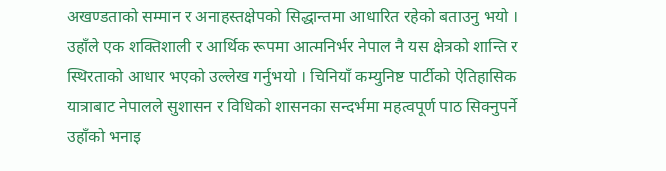अखण्डताको सम्मान र अनाहस्तक्षेपको सिद्धान्तमा आधारित रहेको बताउनु भयो । उहाँले एक शक्तिशाली र आर्थिक रूपमा आत्मनिर्भर नेपाल नै यस क्षेत्रको शान्ति र स्थिरताको आधार भएको उल्लेख गर्नुभयो । चिनियाँ कम्युनिष्ट पार्टीको ऐतिहासिक यात्राबाट नेपालले सुशासन र विधिको शासनका सन्दर्भमा महत्वपूर्ण पाठ सिक्नुपर्ने उहाँको भनाइ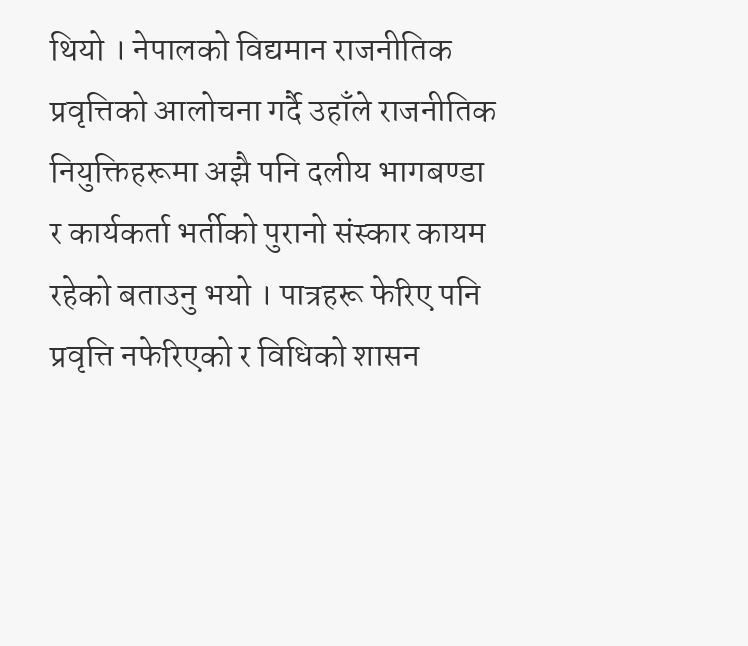थियो । नेपालको विद्यमान राजनीतिक प्रवृत्तिको आलोचना गर्दै उहाँले राजनीतिक नियुक्तिहरूमा अझै पनि दलीय भागबण्डा र कार्यकर्ता भर्तीको पुरानो संस्कार कायम रहेको बताउनु भयो । पात्रहरू फेरिए पनि प्रवृत्ति नफेरिएको र विधिको शासन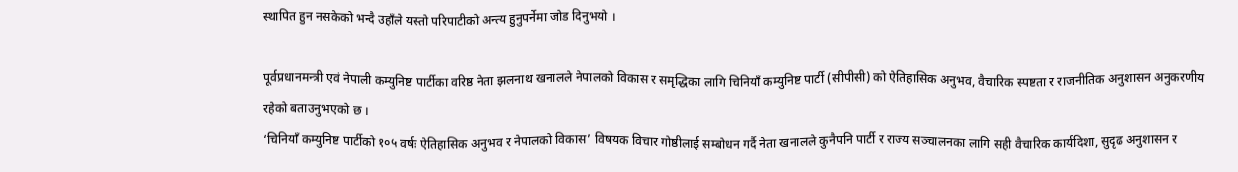स्थापित हुन नसकेको भन्दै उहाँले यस्तो परिपाटीको अन्त्य हुनुपर्नेमा जोड दिनुभयो ।

पूर्वप्रधानमन्त्री एवं नेपाली कम्युनिष्ट पार्टीका वरिष्ठ नेता झलनाथ खनालले नेपालको विकास र समृद्धिका लागि चिनियाँ कम्युनिष्ट पार्टी (सीपीसी) को ऐतिहासिक अनुभव, वैचारिक स्पष्टता र राजनीतिक अनुशासन अनुकरणीय रहेको बताउनुभएको छ ।
‘चिनियाँ कम्युनिष्ट पार्टीको १०५ वर्षः ऐतिहासिक अनुभव र नेपालको विकास’ विषयक विचार गोष्ठीलाई सम्बोधन गर्दै नेता खनालले कुनैपनि पार्टी र राज्य सञ्चालनका लागि सही वैचारिक कार्यदिशा, सुदृढ अनुशासन र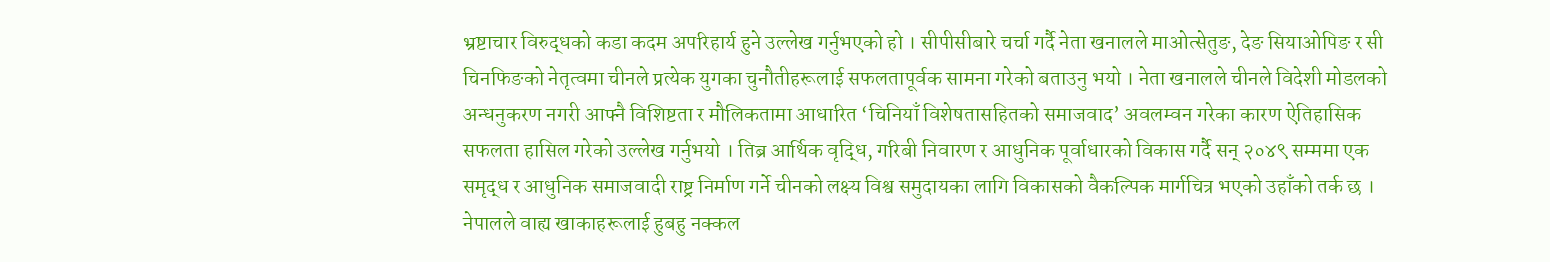भ्रष्टाचार विरुद्धको कडा कदम अपरिहार्य हुने उल्लेख गर्नुभएको हो । सीपीसीबारे चर्चा गर्दै नेता खनालले माओत्सेतुङ, देङ सियाओपिङ र सी चिनफिङको नेतृत्वमा चीनले प्रत्येक युगका चुनौतीहरूलाई सफलतापूर्वक सामना गरेको बताउनु भयो । नेता खनालले चीनले विदेशी मोडलको अन्धनुकरण नगरी आफ्नै विशिष्टता र मौलिकतामा आधारित ‘चिनियाँ विशेषतासहितको समाजवाद’ अवलम्वन गरेका कारण ऐतिहासिक सफलता हासिल गरेको उल्लेख गर्नुभयो । तिब्र आर्थिक वृद्धि, गरिबी निवारण र आधुनिक पूर्वाधारको विकास गर्दै सन् २०४९ सम्ममा एक समृद्ध र आधुनिक समाजवादी राष्ट्र निर्माण गर्ने चीनको लक्ष्य विश्व समुदायका लागि विकासको वैकल्पिक मार्गचित्र भएको उहाँको तर्क छ ।
नेपालले वाह्य खाकाहरूलाई हुबहु नक्कल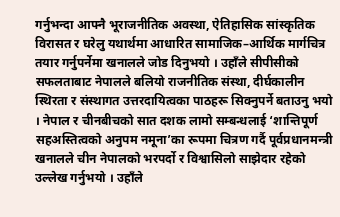गर्नुभन्दा आफ्नै भूराजनीतिक अवस्था, ऐतिहासिक सांस्कृतिक विरासत र घरेलु यथार्थमा आधारित सामाजिक–आर्थिक मार्गचित्र तयार गर्नुपर्नेमा खनालले जोड दिनुभयो । उहाँले सीपीसीको सफलताबाट नेपालले बलियो राजनीतिक संस्था, दीर्घकालीन स्थिरता र संस्थागत उत्तरदायित्वका पाठहरू सिक्नुपर्ने बताउनु भयो । नेपाल र चीनबीचको सात दशक लामो सम्बन्धलाई ‘शान्तिपूर्ण सहअस्तित्वको अनुपम नमूना’का रूपमा चित्रण गर्दै पूर्वप्रधानमन्त्री खनालले चीन नेपालको भरपर्दो र विश्वासिलो साझेदार रहेको उल्लेख गर्नुभयो । उहाँले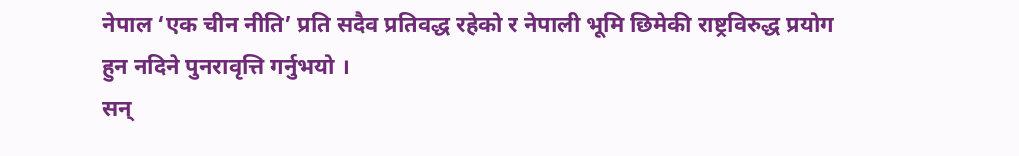नेपाल ‘एक चीन नीति’ प्रति सदैव प्रतिवद्ध रहेको र नेपाली भूमि छिमेकी राष्ट्रविरुद्ध प्रयोग हुन नदिने पुनरावृत्ति गर्नुभयो ।
सन्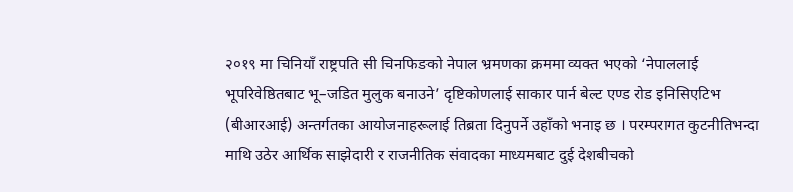२०१९ मा चिनियाँ राष्ट्रपति सी चिनफिङको नेपाल भ्रमणका क्रममा व्यक्त भएको ‘नेपाललाई भूपरिवेष्ठितबाट भू–जडित मुलुक बनाउने’ दृष्टिकोणलाई साकार पार्न बेल्ट एण्ड रोड इनिसिएटिभ (बीआरआई) अन्तर्गतका आयोजनाहरूलाई तिब्रता दिनुपर्ने उहाँको भनाइ छ । परम्परागत कुटनीतिभन्दा माथि उठेर आर्थिक साझेदारी र राजनीतिक संवादका माध्यमबाट दुई देशबीचको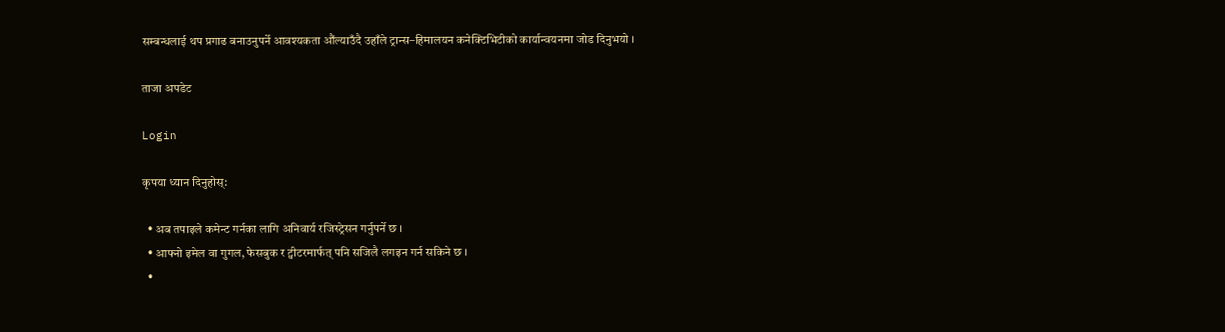सम्बन्धलाई थप प्रगाढ बनाउनुपर्ने आवश्यकता औंल्याउँदै उहाँले ट्रान्स–हिमालयन कनेक्टिभिटीको कार्यान्वयनमा जोड दिनुभयो ।

ताजा अपडेट

Login

कृपया ध्यान दिनुहोस्:

  • अब तपाइले कमेन्ट गर्नका लागि अनिवार्य रजिस्ट्रेसन गर्नुपर्ने छ ।
  • आफ्नो इमेल वा गुगल, फेसबुक र ट्वीटरमार्फत् पनि सजिलै लगइन गर्न सकिने छ ।
  •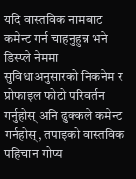यदि वास्तविक नामबाट कमेन्ट गर्न चाहनुहुन्न भने डिस्प्ले नेममा सुविधाअनुसारको निकनेम र प्रोफाइल फोटो परिवर्तन गर्नुहोस् अनि ढुक्कले कमेन्ट गर्नहोस्, तपाइको वास्तविक पहिचान गोप्य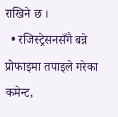राखिने छ ।
  • रजिस्ट्रेसनसँगै बन्ने प्रोफाइमा तपाइले गरेका कमेन्ट,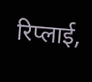रिप्लाई,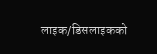लाइक/डिसलाइकको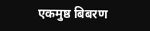एकमुष्ठ बिबरण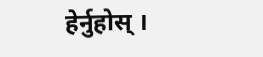हेर्नुहोस् ।